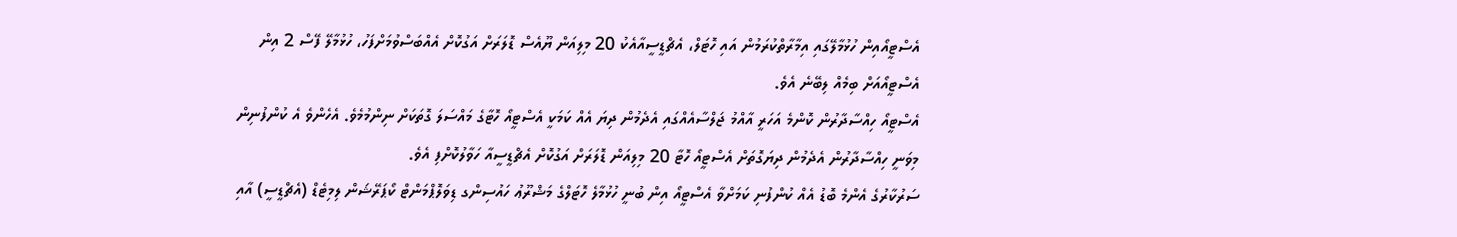އެސްޓީއޯއިން ހުޅުމާލޭގައި އިމާރާތްކުރަމުން އައި ހޮޓަލް، އެޗްޑީސީއާއެކު 20 މިލިއަން ޔޫއެސް ޑޮލަރަށް އަގުކޮށް އެއްބަސްވުމަށްފަހު، ހުޅުމާލޭ ފޭސް 2 އިން އެސްޓީއޯއަށް ބިމެއް ލިބޭނެ އެވެ.
އެސްޓީއޯ ހިއްސާދާރުން ކޮންމެ އަހަރީ އާއްމު ޖަލްސާއެއްގައި އެދެމުން ދިޔަ އެއް ކަމަކީ އެސްޓީއޯ ހޮޓާގެ މައްސަލަ ގޮތަކަށް ނިންމުމެވެ. އެހެންވެ އެ ކުންފުނިން މިވަނީ ހިއްސާދާރުން އެދެމުން ދިޔަގޮތަށް އެސްޓީއޯ ހޮޓާ 20 މިލިއަން ޑޮލަރަށް އަގުކޮށް އެޗްޑީސީއާ ހަވާލުކޮށްފި އެވެ.
ސަރުކާރުގެ އެންމެ ބޮޑު އެއް ކުންފުނި ކަމަށްވާ އެސްޓީއޯ އިން ބުނީ ހުޅުމާލެ ހޮޓަލްގެ މަޝްރޫޢު ހައުސިންގ ޑިވަލޮޕްމަންޓް ކޯޕަރޭޝަން ލިމިޓެޑް (އެޗްޑީސީ) އާއި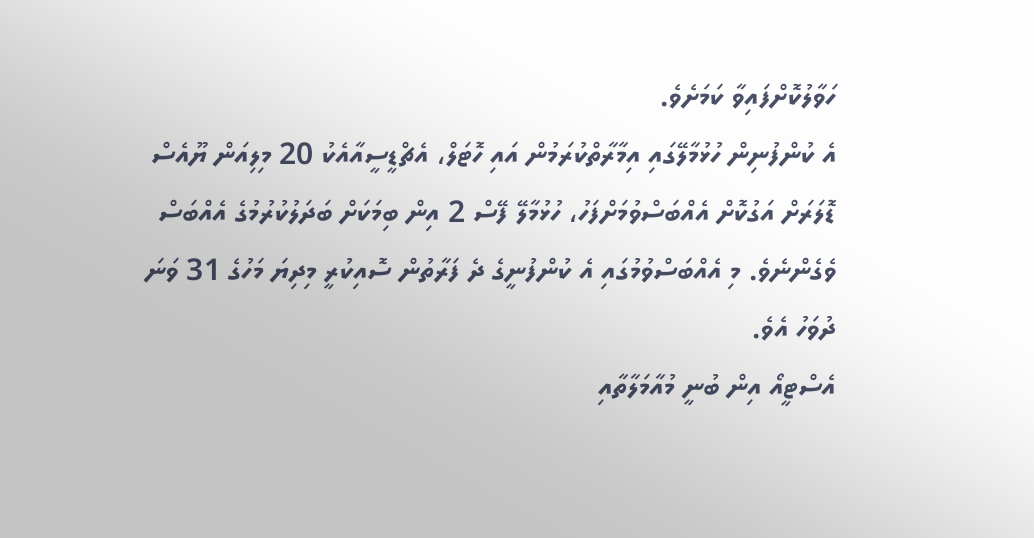ހަވާލުކޮށްފައިވާ ކަމަށެވެ.
އެ ކުންފުނިން ހުޅުމާލޭގައި އިމާރާތްކުރަމުން އައި ހޮޓަލް، އެޗްޑީސީއާއެކު 20 މިލިއަން ޔޫއެސް ޑޮލަރަށް އަގުކޮށް އެއްބަސްވުމަށްފަހު، ހުޅުމާލޭ ފޭސް 2 އިން ބިމަކަށް ބަދަލުކުރުމުގެ އެއްބަސް ވެގެންނެވެ. މި އެއްބަސްވުމުގައި އެ ކުންފުނީގެ ދެ ފަރާތުން ސޮއިކުރީ މިދިޔަ މަހުގެ 31 ވަނަ ދުވަހު އެވެ.
އެސްޓީއޯ އިން ބުނީ މުއާމަލާތާއި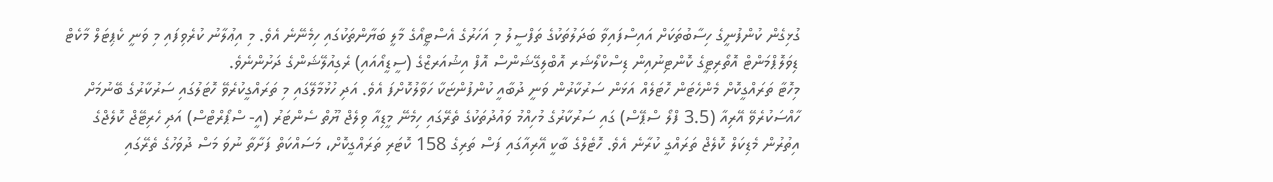ގުޅިގެން ކުންފުނީގެ ހިސާބުތަކަށް އައިސްފައިވާ ބަދަލުތަކުގެ ތަފްސީލު މި އަހަރުގެ އެސްޓީއޯގެ މާލީ ބަޔާންތަކުގައި ހިމެނޭނެ އެވެ. މި އިޢުލާނު ކުރެވިފައި މި ވަނީ ކެޕިޓަލް މާކެޓް ޑިވަލޮޕްމަންޓް އޮތޯރިޓީގެ ކޮންޓިނުއިން ޑިސްކްލޯޝަރ އޮބްލިގޭޝަންސް އޮފް އިޝުއަރޒްގެ (ސީޑީއޯއައި) ރެގިއުލޭޝަންގެ ދަށުންނެވެ.
މިހޮޓާ ތަރައްގީކޮށް މެންހެޓަން ހޮޓަލެއް އަޅަން ސަރުކާރުން ވަނީ ދުބާއީ ކުންފުންޏަކާ ހަވާލުކޮށްފަ އެވެ. އަދި ހުޅުމާލޭގައި މި ތަރައްގީކުރެވޭ ހޮޓަލުގައި ސަރުކާރުގެ ބޭނުމަށް ހާއްސަކުރެވޭ އޭރިއާ (3.5 ފްލޯ ސްޕޭސް) ގައި ސަރުކާރުގެ މުހިއްމު ވައުދުތަކުގެ ތެރޭގައި ހިމެނޭ މީޑިއާ ވިލެޖް ޔޫތް ސެންޓަރު (އީ- ސްޕޯރްޓްސް) އަދި ހެރިޓޭޖް ކޮލެޖްގެ އިތުރުން މެޑިކަލް ކޮލެޖް ތަރައްގީ ކުރާނެ އެވެ. ހޮޓެލްގެ ބާކީ އޭރިއާގައި ފަސް ތަރިގެ 158 ކޮޓަރި ތަރައްގީކޮށް، މަސައްކަތް ފަށާތާ ނުވަ މަސް ދުވަހުގެ ތެރޭގައި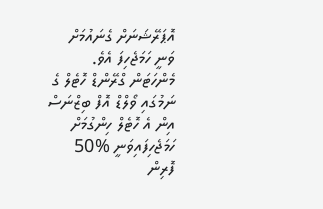އޮޕަރޭޝަނަށް ގެނައުމަށް ވަނީ ހަމަޖެހިފަ އެވެ. މެންހަޓަން ގްރޭންޑް ހޮޓެލް ގެ ނަމުގައި ވޯލްޑް އޮފް ބިޒްނަސް އިން އެ ހޮޓެލް ހިންގުމަށް ހަމަޖެހިފައިވަނީ %50 ފޮރިން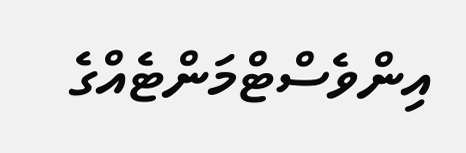އިންވެސްޓްމަންޓެއްގެ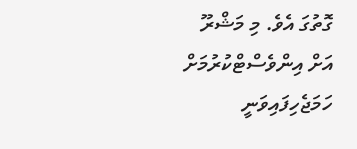ގޮތުގަ އެވެ. މި މަޝްރޫ އަށް އިންވެސްޓްކުރުމަށް ހަމަޖެހިފައިވަނީ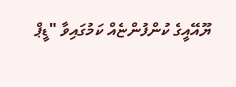ޔޫއޭއީގެ ކުންފުންޏެއް ކަމުގައިވާ "ޑީޕް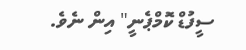ސީފުޑް ކޮމްޕެނީ" އިން ނެވެ.